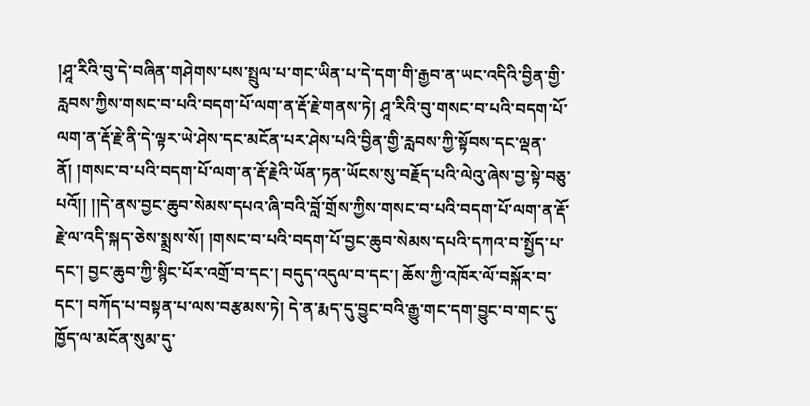།ཤཱ་རིའི་བུ་དེ་བཞིན་གཤེགས་པས་སྤྲུལ་པ་གང་ཡིན་པ་དེ་དག་གི་རྒྱབ་ན་ཡང་འདིའི་བྱིན་གྱི་རླབས་ཀྱིས་གསང་བ་པའི་བདག་པོ་ལག་ན་རྡོ་རྗེ་གནས་ཏེ། ཤཱ་རིའི་བུ་གསང་བ་པའི་བདག་པོ་ལག་ན་རྡོ་རྗེ་ནི་དེ་ལྟར་ཡེ་ཤེས་དང་མངོན་པར་ཤེས་པའི་བྱིན་གྱི་རླབས་ཀྱི་སྟོབས་དང་ལྡན་ནོ། །གསང་བ་པའི་བདག་པོ་ལག་ན་རྡོ་རྗེའི་ཡོན་ཏན་ཡོངས་སུ་བརྗོད་པའི་ལེའུ་ཞེས་བྱ་སྟེ་བཅུ་པའོ།། །།དེ་ནས་བྱང་ཆུབ་སེམས་དཔའ་ཞི་བའི་བློ་གྲོས་ཀྱིས་གསང་བ་པའི་བདག་པོ་ལག་ན་རྡོ་རྗེ་ལ་འདི་སྐད་ཅེས་སྨྲས་སོ། །གསང་བ་པའི་བདག་པོ་བྱང་ཆུབ་སེམས་དཔའི་དཀའ་བ་སྤྱོད་པ་དང་། བྱང་ཆུབ་ཀྱི་སྙིང་པོར་འགྲོ་བ་དང་། བདུད་འདུལ་བ་དང་། ཆོས་ཀྱི་འཁོར་ལོ་བསྐོར་བ་དང་། བཀོད་པ་བསྟན་པ་ལས་བརྩམས་ཏེ། དེ་ན་རྨད་དུ་བྱུང་བའི་རྒྱུ་གང་དག་བྱུང་བ་གང་དུ་ཁྱོད་ལ་མངོན་སུམ་དུ་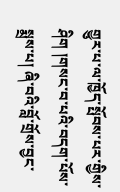གྱུར་པ་ལ་ཁྱོད་སྤོབས་པར་གྱིས་ཤིག །གསང་བ་པའི་བདག་པོས་སྨྲས་པ། ཞི་བའི་བློ་གྲོས་བྱང་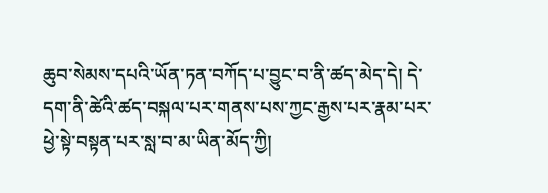ཆུབ་སེམས་དཔའི་ཡོན་ཏན་བཀོད་པ་བྱུང་བ་ནི་ཚད་མེད་དེ། དེ་དག་ནི་ཚེའི་ཚད་བསྐལ་པར་གནས་པས་ཀྱང་རྒྱས་པར་རྣམ་པར་ཕྱེ་སྟེ་བསྟན་པར་སླ་བ་མ་ཡིན་མོད་ཀྱི།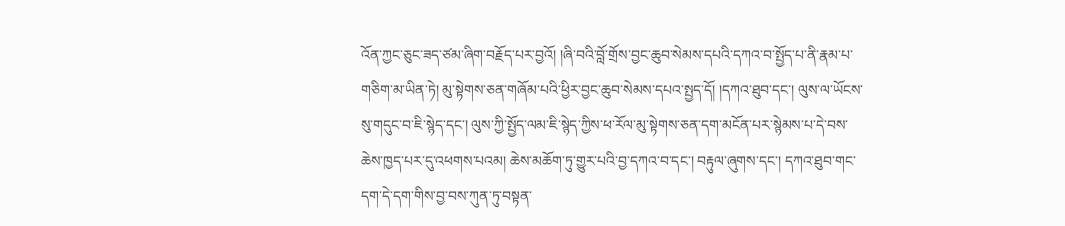འོན་ཀྱང་ཅུང་ཟད་ཙམ་ཞིག་བརྗོད་པར་བྱའོ། །ཞི་བའི་བློ་གྲོས་བྱང་ཆུབ་སེམས་དཔའི་དཀའ་བ་སྤྱོད་པ་ནི་རྣམ་པ་གཅིག་མ་ཡིན་ཏེ། མུ་སྟེགས་ཅན་གཞོམ་པའི་ཕྱིར་བྱང་ཆུབ་སེམས་དཔའ་སྤྱད་དོ། །དཀའ་ཐུབ་དང་། ལུས་ལ་ཡོངས་སུ་གདུང་བ་ཇི་སྙེད་དང་། ལུས་ཀྱི་སྤྱོད་ལམ་ཇི་སྙེད་ཀྱིས་ཕ་རོལ་མུ་སྟེགས་ཅན་དག་མངོན་པར་སྙེམས་པ་དེ་བས་ཆེས་ཁྱད་པར་དུ་འཕགས་པའམ། ཆེས་མཆོག་ཏུ་གྱུར་པའི་བྱ་དཀའ་བ་དང་། བརྟུལ་ཞུགས་དང་། དཀའ་ཐུབ་གང་དག་དེ་དག་གིས་བྱ་བས་ཀུན་ཏུ་བསྟན་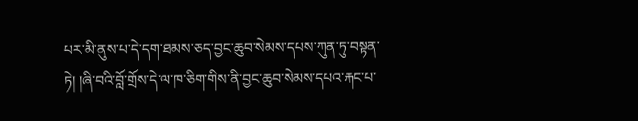པར་མི་ནུས་པ་དེ་དག་ཐམས་ཅད་བྱང་ཆུབ་སེམས་དཔས་ཀུན་ཏུ་བསྟན་ཏེ། །ཞི་བའི་བློ་གྲོས་དེ་ལ་ཁ་ཅིག་གིས་ནི་བྱང་ཆུབ་སེམས་དཔའ་རྐང་པ་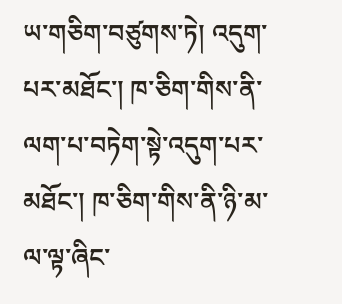ཡ་གཅིག་བཙུགས་ཏེ། འདུག་པར་མཐོང་། ཁ་ཅིག་གིས་ནི་ལག་པ་བཏེག་སྟེ་འདུག་པར་མཐོང་། ཁ་ཅིག་གིས་ནི་ཉི་མ་ལ་ལྟ་ཞིང་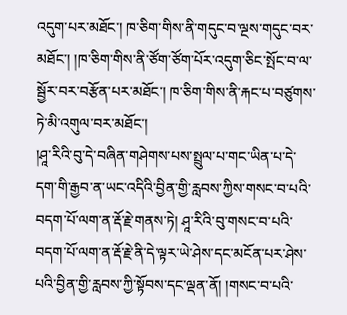འདུག་པར་མཐོང་། ཁ་ཅིག་གིས་ནི་གདུང་བ་ལྔས་གདུང་བར་མཐོང་། །ཁ་ཅིག་གིས་ནི་ཙོག་ཙོག་པོར་འདུག་ཅིང་སྤོང་བ་ལ་སྦྱོར་བར་བརྩོན་པར་མཐོང་། ཁ་ཅིག་གིས་ནི་རྐང་པ་བཙུགས་ཏེ་མི་འགུལ་བར་མཐོང་།
།ཤཱ་རིའི་བུ་དེ་བཞིན་གཤེགས་པས་སྤྲུལ་པ་གང་ཡིན་པ་དེ་དག་གི་རྒྱབ་ན་ཡང་འདིའི་བྱིན་གྱི་རླབས་ཀྱིས་གསང་བ་པའི་བདག་པོ་ལག་ན་རྡོ་རྗེ་གནས་ཏེ། ཤཱ་རིའི་བུ་གསང་བ་པའི་བདག་པོ་ལག་ན་རྡོ་རྗེ་ནི་དེ་ལྟར་ཡེ་ཤེས་དང་མངོན་པར་ཤེས་པའི་བྱིན་གྱི་རླབས་ཀྱི་སྟོབས་དང་ལྡན་ནོ། །གསང་བ་པའི་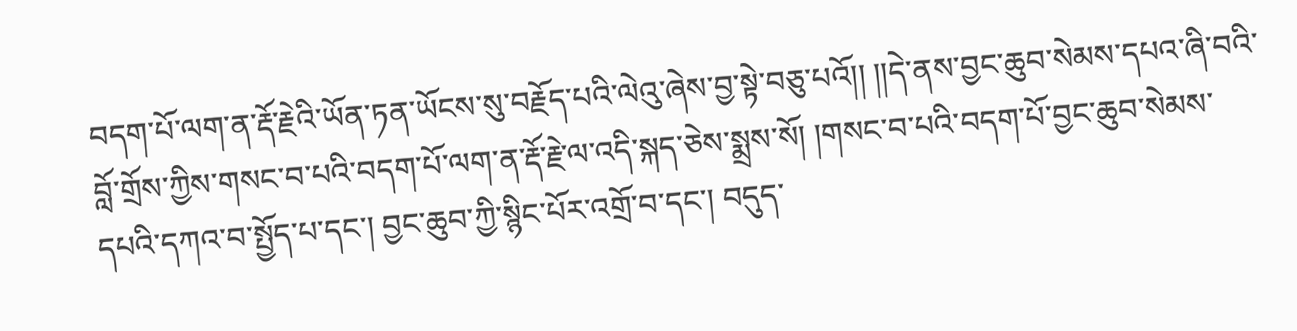བདག་པོ་ལག་ན་རྡོ་རྗེའི་ཡོན་ཏན་ཡོངས་སུ་བརྗོད་པའི་ལེའུ་ཞེས་བྱ་སྟེ་བཅུ་པའོ།། །།དེ་ནས་བྱང་ཆུབ་སེམས་དཔའ་ཞི་བའི་བློ་གྲོས་ཀྱིས་གསང་བ་པའི་བདག་པོ་ལག་ན་རྡོ་རྗེ་ལ་འདི་སྐད་ཅེས་སྨྲས་སོ། །གསང་བ་པའི་བདག་པོ་བྱང་ཆུབ་སེམས་དཔའི་དཀའ་བ་སྤྱོད་པ་དང་། བྱང་ཆུབ་ཀྱི་སྙིང་པོར་འགྲོ་བ་དང་། བདུད་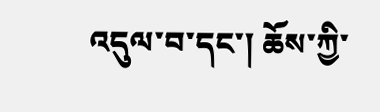འདུལ་བ་དང་། ཆོས་ཀྱི་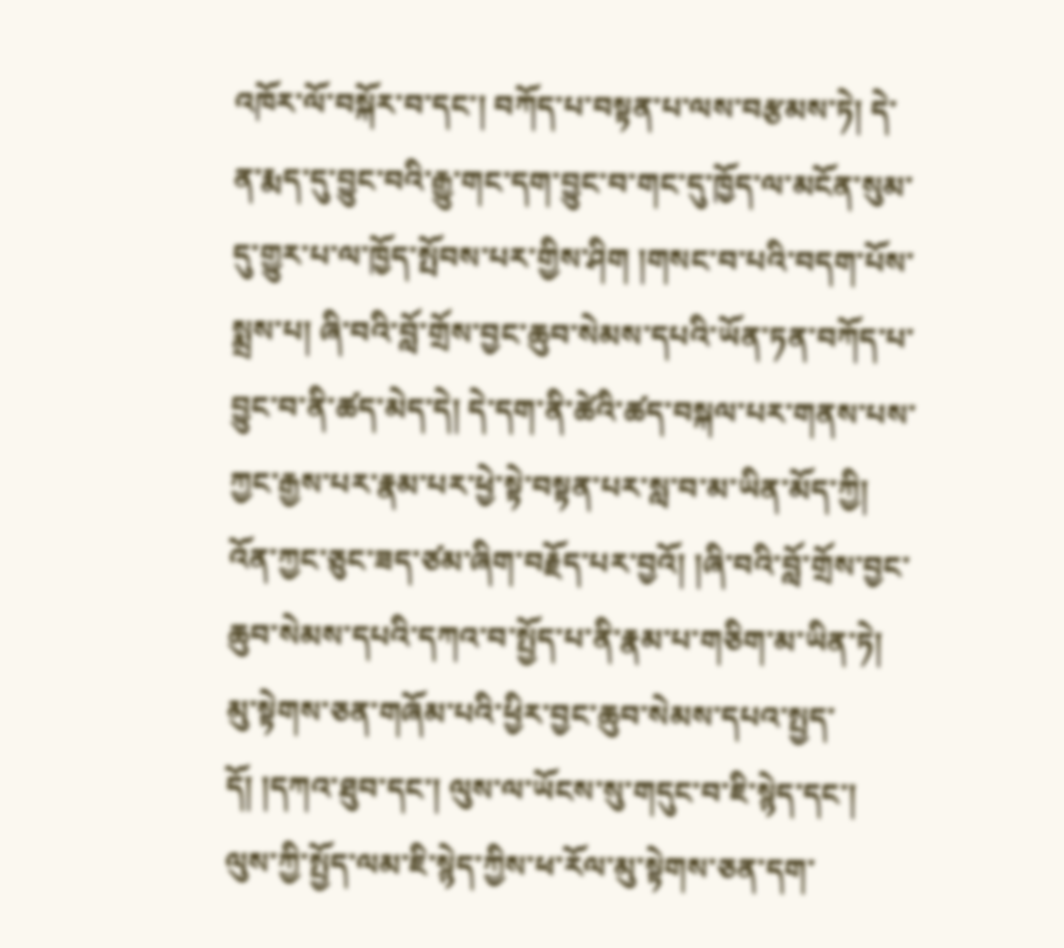འཁོར་ལོ་བསྐོར་བ་དང་། བཀོད་པ་བསྟན་པ་ལས་བརྩམས་ཏེ། དེ་ན་རྨད་དུ་བྱུང་བའི་རྒྱུ་གང་དག་བྱུང་བ་གང་དུ་ཁྱོད་ལ་མངོན་སུམ་དུ་གྱུར་པ་ལ་ཁྱོད་སྤོབས་པར་གྱིས་ཤིག །གསང་བ་པའི་བདག་པོས་སྨྲས་པ། ཞི་བའི་བློ་གྲོས་བྱང་ཆུབ་སེམས་དཔའི་ཡོན་ཏན་བཀོད་པ་བྱུང་བ་ནི་ཚད་མེད་དེ། དེ་དག་ནི་ཚེའི་ཚད་བསྐལ་པར་གནས་པས་ཀྱང་རྒྱས་པར་རྣམ་པར་ཕྱེ་སྟེ་བསྟན་པར་སླ་བ་མ་ཡིན་མོད་ཀྱི། འོན་ཀྱང་ཅུང་ཟད་ཙམ་ཞིག་བརྗོད་པར་བྱའོ། །ཞི་བའི་བློ་གྲོས་བྱང་ཆུབ་སེམས་དཔའི་དཀའ་བ་སྤྱོད་པ་ནི་རྣམ་པ་གཅིག་མ་ཡིན་ཏེ། མུ་སྟེགས་ཅན་གཞོམ་པའི་ཕྱིར་བྱང་ཆུབ་སེམས་དཔའ་སྤྱད་དོ། །དཀའ་ཐུབ་དང་། ལུས་ལ་ཡོངས་སུ་གདུང་བ་ཇི་སྙེད་དང་། ལུས་ཀྱི་སྤྱོད་ལམ་ཇི་སྙེད་ཀྱིས་ཕ་རོལ་མུ་སྟེགས་ཅན་དག་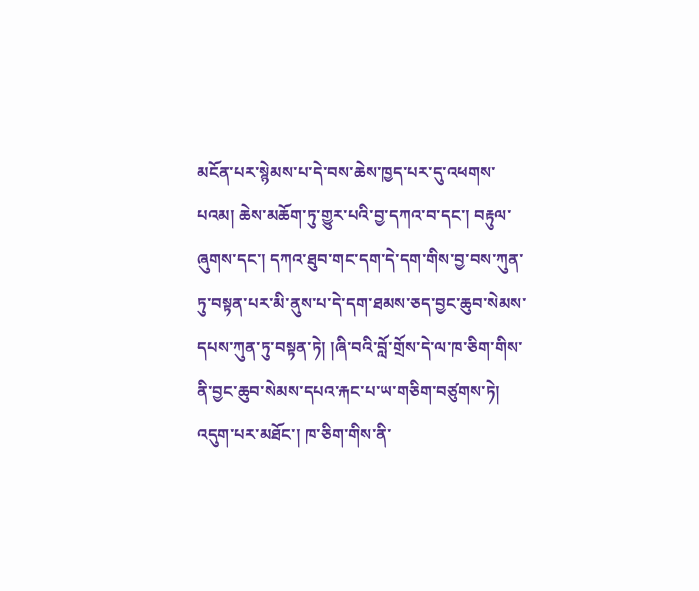མངོན་པར་སྙེམས་པ་དེ་བས་ཆེས་ཁྱད་པར་དུ་འཕགས་པའམ། ཆེས་མཆོག་ཏུ་གྱུར་པའི་བྱ་དཀའ་བ་དང་། བརྟུལ་ཞུགས་དང་། དཀའ་ཐུབ་གང་དག་དེ་དག་གིས་བྱ་བས་ཀུན་ཏུ་བསྟན་པར་མི་ནུས་པ་དེ་དག་ཐམས་ཅད་བྱང་ཆུབ་སེམས་དཔས་ཀུན་ཏུ་བསྟན་ཏེ། །ཞི་བའི་བློ་གྲོས་དེ་ལ་ཁ་ཅིག་གིས་ནི་བྱང་ཆུབ་སེམས་དཔའ་རྐང་པ་ཡ་གཅིག་བཙུགས་ཏེ། འདུག་པར་མཐོང་། ཁ་ཅིག་གིས་ནི་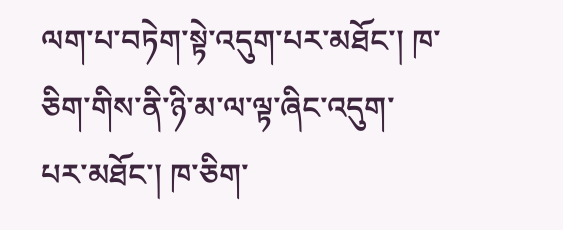ལག་པ་བཏེག་སྟེ་འདུག་པར་མཐོང་། ཁ་ཅིག་གིས་ནི་ཉི་མ་ལ་ལྟ་ཞིང་འདུག་པར་མཐོང་། ཁ་ཅིག་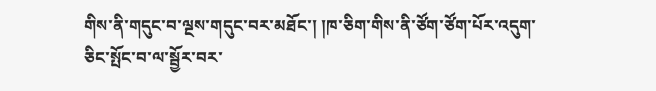གིས་ནི་གདུང་བ་ལྔས་གདུང་བར་མཐོང་། །ཁ་ཅིག་གིས་ནི་ཙོག་ཙོག་པོར་འདུག་ཅིང་སྤོང་བ་ལ་སྦྱོར་བར་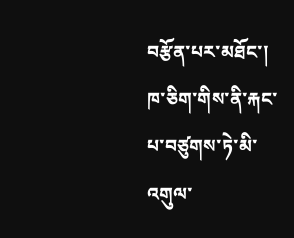བརྩོན་པར་མཐོང་། ཁ་ཅིག་གིས་ནི་རྐང་པ་བཙུགས་ཏེ་མི་འགུལ་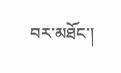བར་མཐོང་།